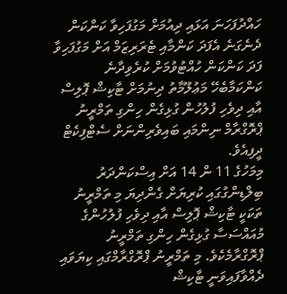ހައްދުފަހަނަ އަޅައި ދިއުމަށް މަގުފަހިވާ ކަންކަން ދެނެގަނެ އެފަދަ ކަންމާއި ޓެރަރިޒަމް އަށް މަގުފަހިވާ ފަދަ ކަންކަން ހުއްޓުވުމަށް ކުރެވިދާނެ ކަންކަމާބެހޭ މަޢުލޫމާތު ދިނުމަށް ޓާކިޝް ޕޮލިސް އާއި ދިވެހި ފުލުހުން ގުޅިގެން ހިންގި ތަމްރީނު ޕްރޮގްރާމް ނިންމައި ބައިވެރިންނަށް ސެޓްފިކެޓް ދީފިއެވެ.
މިމަހުގެ 11 ން 14 އަށް އިސްކަންދަރު ބިލްޑިންގުގައި ކުރިޔަށް ގެންދިޔަ މި ތަމްރީނު ތަކަކީ ޓާކިޝް ޕޮލިސް އާއި ދިވެހި ފުލުހުންގެ މުއައްސަސާ ގުޅިގެން ހިންގި ތަމްރީނު ޕްރޮގްރާމެކެވެ. މި ތަމްރީނު ޕްރޮގްރާމްގައި ކިޔަވައި ދެއްވާފައިވަނީ ޓާކިޝް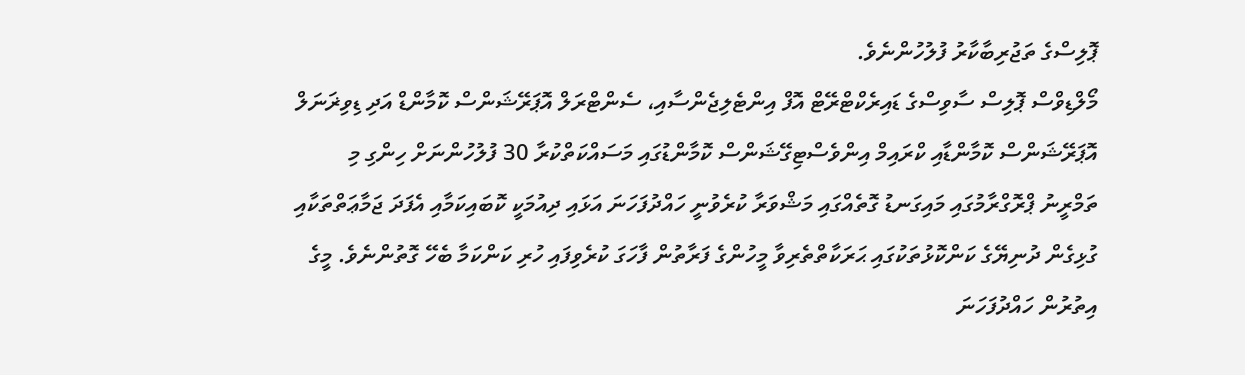ޕޮލިސްގެ ތަޖުރިބާކާރު ފުލުހުންނެވެ.
މޯލްޑިވްސް ޕޮލިސް ސާވިސްގެ ޑައިރެކްޓްރޭޓް އޮފް އިންޓެލިޖެންސާއި، ސެންޓްރަލް އޮޕަރޭޝަންސް ކޮމާންޑް އަދި ޑިވިޜަނަލް އޮޕަރޭޝަންސް ކޮމާންޑާއި ކްރައިމް އިންވެސްޓިގޭޝަންސް ކޮމާންޑުގައި މަސައްކަތްކުރާ 30 ފުލުހުންނަށް ހިންގި މި ތަމްރީނު ޕްރޮގްރާމުގައި މައިގަނޑު ގޮތެއްގައި މަޝްވަރާ ކުރެވުނީ ހައްދުފަހަނަ އަޅައި ދިއުމަކީ ކޮބައިކަމާއި އެފަދަ ޖަމާޢަތްތަކާއި ގުޅިގެން ދުނިޔޭގެ ކަންކޮޅުތަކުގައި ޙަރަކާތްތެރިވާ މީހުންގެ ފަރާތުން ފާހަގަ ކުރެވިފައި ހުރި ކަންކަމާ ބެހޭ ގޮތުންނެވެ. މީގެ އިތުރުން ހައްދުފަހަނަ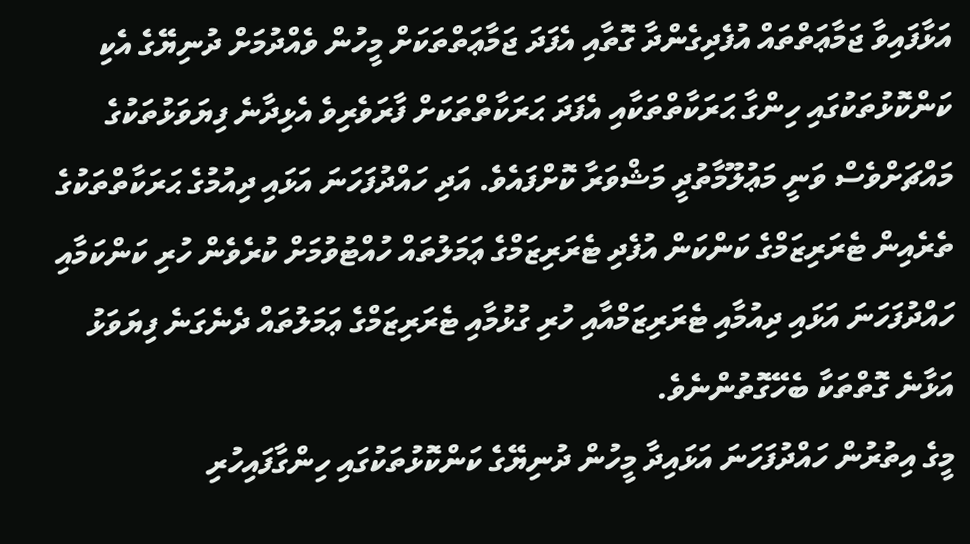އަޅާފައިވާ ޖަމާޢަތްތައް އުފެދިގެންދާ ގޮތާއި އެފަދަ ޖަމާޢަތްތަކަށް މީހުން ވެއްދުމަށް ދުނިޔޭގެ އެކި ކަންކޮޅުތަކުގައި ހިންގާ ޙަރަކާތްތަކާއި އެފަދަ ޙަރަކާތްތަކަށް ފާރަވެރިވެ އެޅިދާނެ ފިޔަވަޅުތަކުގެ މައްޗަށްވެސް ވަނީ މަޢުލޫމާތުދީ މަޝްވަރާ ކޮށްފައެވެ. އަދި ހައްދުފަހަނަ އަޅައި ދިއުމުގެ ޙަރަކާތްތަކުގެ ތެރެއިން ޓެރަރިޒަމްގެ ކަންކަން އުފެދި ޓެރަރިޒަމްގެ ޢަމަލުތައް ހުއްޓުވުމަށް ކުރެވެން ހުރި ކަންކަމާއި ހައްދުފަހަނަ އަޅައި ދިއުމާއި ޓެރަރިޒަމްއާއި ހުރި ގުޅުމާއި ޓެރަރިޒަމްގެ ޢަމަލުތައް ދެނެގަނެ ފިޔަވަޅު އަޅާނެ ގޮތްތަކާ ބެހޭގޮތުންނެވެ.
މީގެ އިތުރުން ހައްދުފަހަނަ އަޅައިދާ މީހުން ދުނިޔޭގެ ކަންކޮޅުތަކުގައި ހިންގާފައިހުރި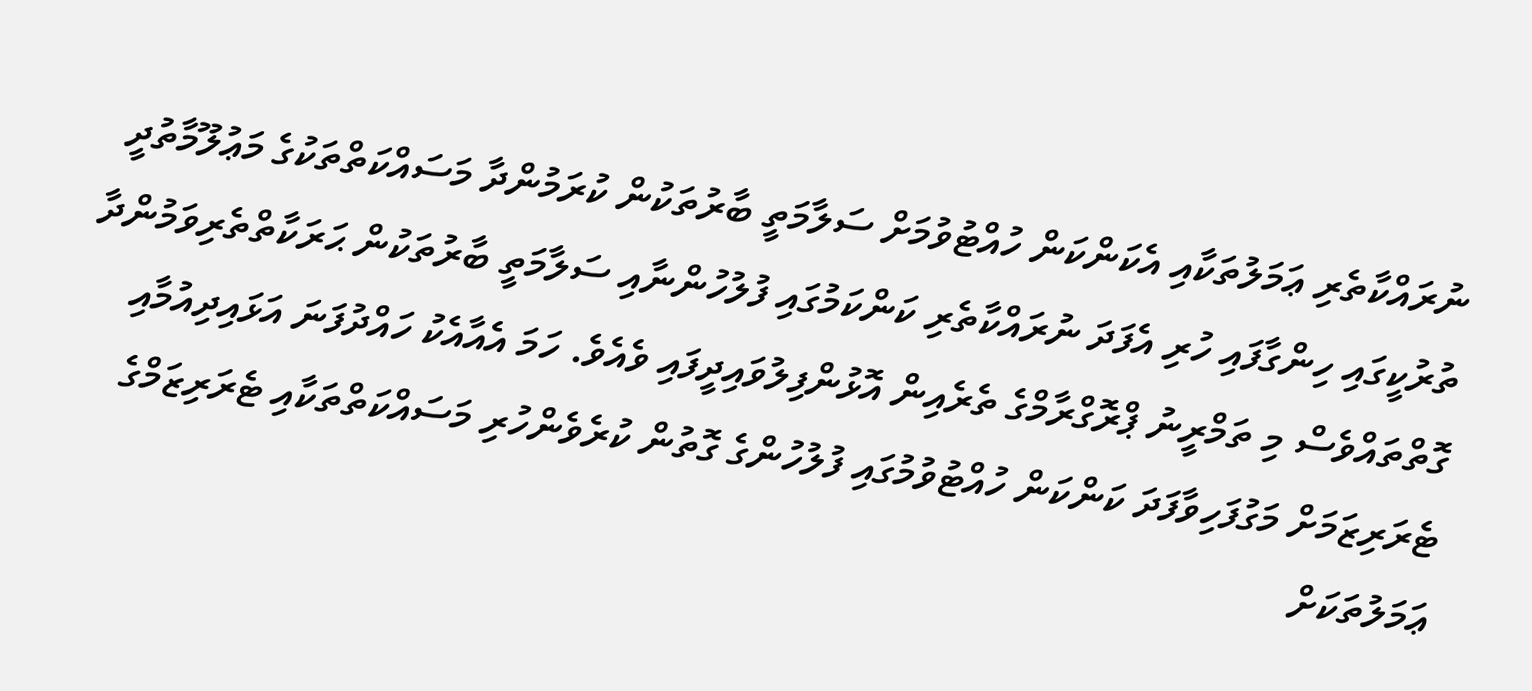ނުރައްކާތެރި ޢަމަލުތަކާއި އެކަންކަން ހުއްޓުވުމަށް ސަލާމަތީ ބާރުތަކުން ކުރަމުންދާ މަސައްކަތްތަކުގެ މަޢުލޫމާތުދީ ތުރުކީގައި ހިންގާފައި ހުރި އެފަދަ ނުރައްކާތެރި ކަންކަމުގައި ފުލުހުންނާއި ސަލާމަތީ ބާރުތަކުން ޙަރަކާތްތެރިވަމުންދާ ގޮތްތައްވެސް މި ތަމްރީނު ޕްރޮގްރާމްގެ ތެރެއިން އޮޅުންފިލުވައިދީފައި ވެއެވެ. ހަމަ އެއާއެކު ހައްދުފަނަ އަޅައިދިއުމާއި ޓެރަރިޒަމަށް މަގުފަހިވާފަދަ ކަންކަން ހުއްޓުވުމުގައި ފުލުހުންގެ ގޮތުން ކުރެވެންހުރި މަސައްކަތްތަކާއި ޓެރަރިޒަމްގެ ޢަމަލުތަކަށް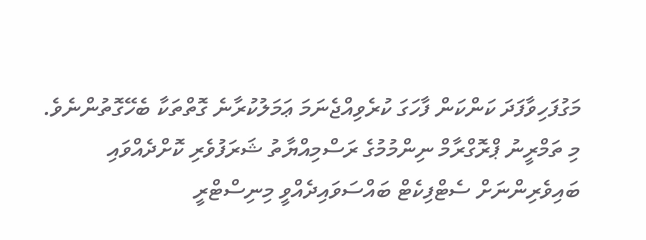މަގުފަހިވާފަދަ ކަންކަން ފާހަގަ ކުރެވިއްޖެނަމަ ޢަމަލުކުރާނެ ގޮތްތަކާ ބެހޭގޮތުންނެވެ.
މި ތަމްރީނު ޕްރޮގްރާމް ނިންމުމުގެ ރަސްމިއްޔާތު ޝަރަފުވެރި ކޮށްދެއްވައި ބައިވެރިންނަށް ސެޓްފިކެޓް ބައްސަވައިދެއްވީ މިނިސްޓްރީ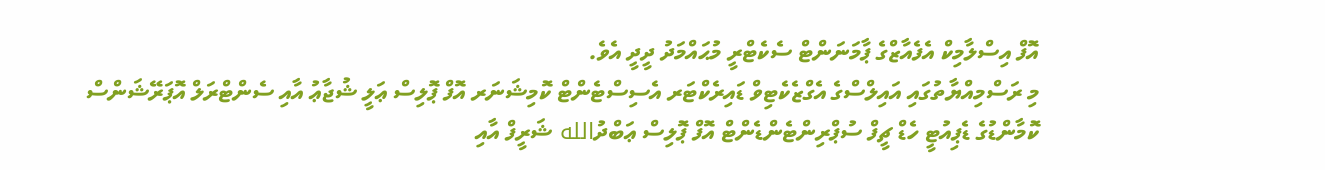އޮފް އިސްލާމިކް އެފެއާޒްގެ ޕާމަނަންޓް ސެކެޓްރީ މުޙައްމަދު ދީދީ އެވެ.
މި ރަސްމިއްޔާތުގައި އައިލްސްގެ އެގްޒެކެޓިވް ޑައިރެކްޓަރ އެސިސްޓެންޓް ކޮމިޝަނަރ އޮފް ޕޮލިސް ޢަލީ ޝުޖާޢު އާއި ސެންޓްރަލް އޮޕަރޭޝަންސް ކޮމާންޑުގެ ޑެޕިއުޓީ ހެޑް ޗީފް ސުޕްރިންޓެންޑެންޓް އޮފް ޕޮލިސް ޢަބްދުالله ޝަރީފް އާއި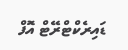ޑައިރެކްޓްރޭޓް އޮފް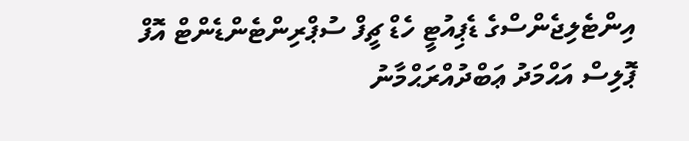އިންޓެލިޖެންސްގެ ޑެޕިއުޓީ ހެޑް ޗީފް ސުޕްރިންޓެންޑެންޓް އޮފް ޕޮލިސް އަޙްމަދު ޢަބްދުއްރަޙްމާނު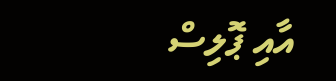އާއި ޕޮލިސް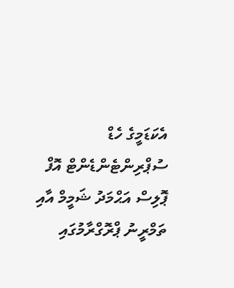އެކަޑަމީގެ ހެޑް ސުޕްރިންޓެންޑެންޓް އޮފް ޕޮލިސް އަޙްމަދު ޝަމީމް އާއި ތަމްރީނު ޕްރޮގްރާމުގައި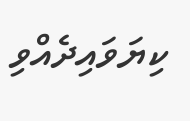ކިޔަވައިދެއްވި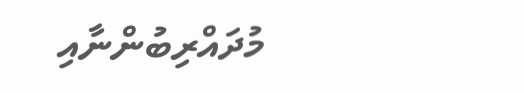މުދައްރިބުންނާއި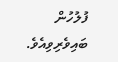ފުލުހުން ބައިވެރިވިއެވެ.